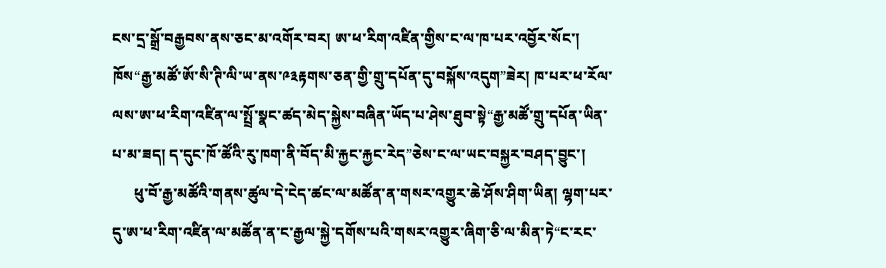ངས་དྲ་སྒྲོ་བརྒྱབས་ནས་ཅང་མ་འགོར་བར། ཨ་ཕ་རིག་འཛིན་གྱིས་ང་ལ་ཁ་པར་འབྱོར་སོང་། ཁོས“རྒྱ་མཚོ་ཨོ་སི་ཊི་ལི་ཡ་ནས་༩༣རྟགས་ཅན་གྱི་གྲུ་དཔོན་དུ་བསྐོས་འདུག”ཟེར། ཁ་པར་ཕ་རོལ་ལས་ཨ་ཕ་རིག་འཛིན་ལ་སྤྲོ་སྣང་ཚད་མེད་སྐྱེས་བཞིན་ཡོད་པ་ཤེས་ཐུབ་སྟེ“རྒྱ་མཚོ་གྲུ་དཔོན་ཡིན་པ་མ་ཟད། ད་དུང་ཁོ་ཚོའི་རུ་ཁག་ནི་བོད་མི་རྐྱང་རྐྱང་རེད”ཅེས་ང་ལ་ཡང་བསྐྱར་བཤད་བྱུང་།
      ཕུ་བོ་རྒྱ་མཚོའི་གནས་ཚུལ་དེ་ངེད་ཚང་ལ་མཚོན་ན་གསར་འགྱུར་ཆེ་ཤོས་ཤིག་ཡིན། ལྷག་པར་དུ་ཨ་ཕ་རིག་འཛིན་ལ་མཚོན་ན་ང་རྒྱལ་སྐྱེ་དགོས་པའི་གསར་འགྱུར་ཞིག་ཅི་ལ་མིན་ཏེ“ང་རང་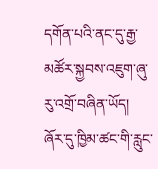དགོན་པའི་ནང་དུ་རྒྱ་མཚོར་སྐྱབས་འཇུག་ཞུ་རུ་འགྲོ་བཞིན་ཡོད། ཞོར་དུ་ཁྱིམ་ཚང་གི་རླུང་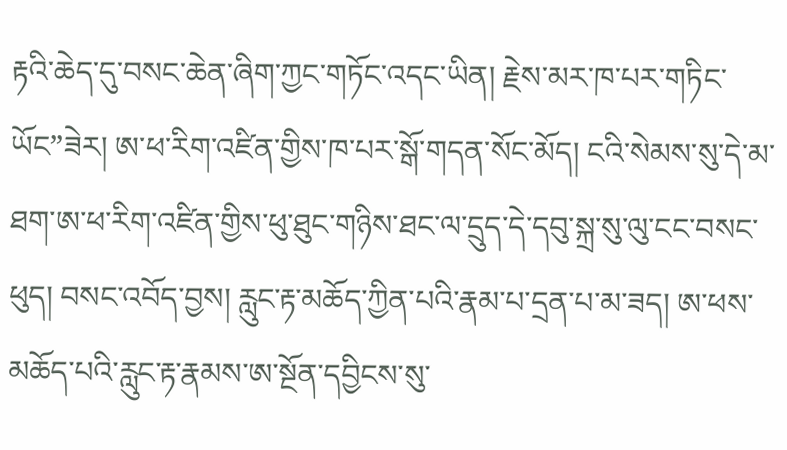རྟའི་ཆེད་དུ་བསང་ཆེན་ཞིག་ཀྱང་གཏོང་འདང་ཡིན། རྗེས་མར་ཁ་པར་གཏིང་ཡོང”ཟེར། ཨ་ཕ་རིག་འཛིན་གྱིས་ཁ་པར་སྒོ་གདན་སོང་མོད། ངའི་སེམས་སུ་དེ་མ་ཐག་ཨ་ཕ་རིག་འཛིན་གྱིས་ཕུ་ཐུང་གཉིས་ཐང་ལ་དྲུད་དེ་དབུ་སྐྲ་སུ་ལུ་ངང་བསང་ཕུད། བསང་འབོད་བྱས། རླུང་རྟ་མཆོད་ཀྱིན་པའི་རྣམ་པ་དྲན་པ་མ་ཟད། ཨ་ཕས་མཆོད་པའི་རླུང་རྟ་རྣམས་ཨ་སྔོན་དབྱིངས་སུ་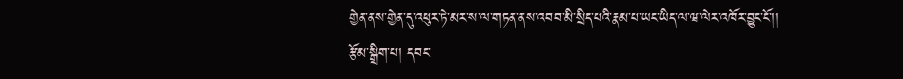གྱེན་ནས་གྱེན་དུ་འཕུར་ཏེ་མར་ས་ལ་གཏན་ནས་འབབ་མི་སྲིད་པའི་རྣམ་པ་ཡང་ཡིད་ལ་ཝ་ལེར་འཁོར་བྱུང་ངོ་།།
རྩོམ་སྒྲིག་པ། དབང་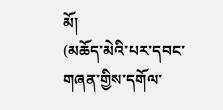མོ།
(མཆོད་མེའི་པར་དབང་གཞན་གྱིས་དགོལ་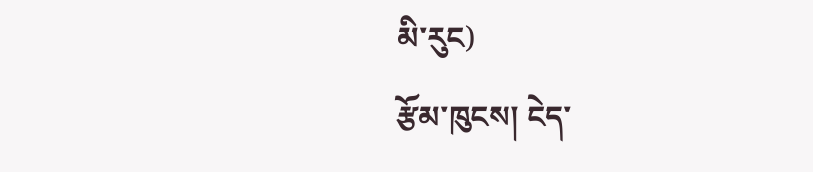མི་རུང)
རྩོམ་ཁུངས། ངེད་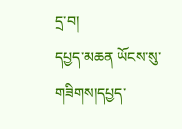དྲ་བ།
དཔྱད་མཆན ཡོངས་སུ་གཟིགས།དཔྱད་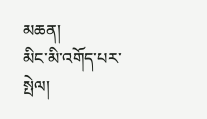མཆན།
མིང་མི་འགོད་པར་སྤེལ།